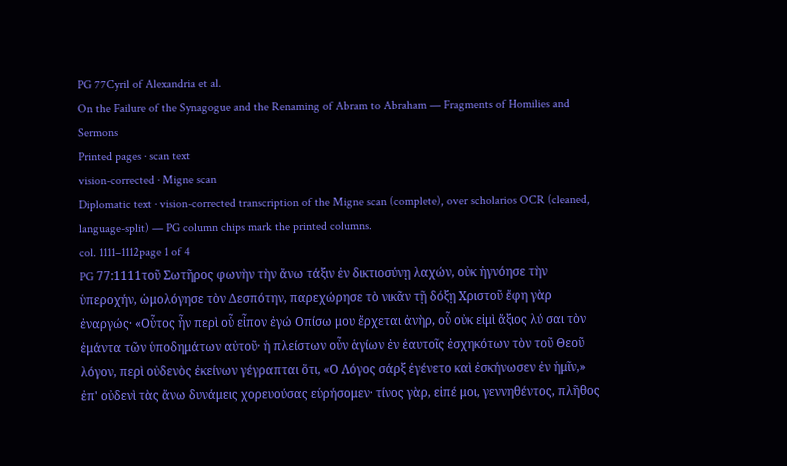PG 77Cyril of Alexandria et al.
On the Failure of the Synagogue and the Renaming of Abram to Abraham — Fragments of Homilies and Sermons
Printed pages · scan text
vision-corrected · Migne scan
Diplomatic text · vision-corrected transcription of the Migne scan (complete), over scholarios OCR (cleaned, language-split) — PG column chips mark the printed columns.
col. 1111–1112page 1 of 4
PG 77:1111τοῦ Σωτῆρος φωνὴν τὴν ἄνω τάξιν ἐν δικτιοσύνῃ λαχών, οὐκ ἠγνόησε τὴν ὑπεροχήν, ὡμολόγησε τὸν Δεσπότην, παρεχώρησε τὸ νικᾶν τῇ δόξῃ Χριστοῦ ἔφη γὰρ ἐναργώς· «Οὗτος ἦν περὶ οὗ εἶπον ἐγώ Οπίσω μου ἔρχεται ἀνὴρ, οὗ οὐκ εἰμὶ ἄξιος λύ σαι τὸν ἐμάντα τῶν ὑποδημάτων αὐτοῦ· ἡ πλείστων οὖν ἁγίων ἐν ἑαυτοῖς ἐσχηκότων τὸν τοῦ Θεοῦ λόγον, περὶ οὐδενὸς ἐκείνων γέγραπται ὅτι, «Ο Λόγος σάρξ ἐγένετο καὶ ἐσκήνωσεν ἐν ἡμῖν,» ἐπ' οὐδενὶ τὰς ἄνω δυνάμεις χορευούσας εὑρήσομεν· τίνος γὰρ, εἰπέ μοι, γεννηθέντος, πλῆθος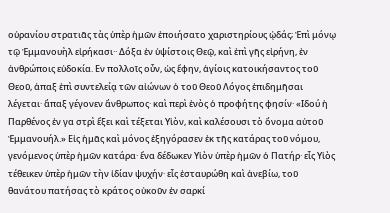οὐρανίου στρατιᾶς τὰς ὑπὲρ ἡμῶν ἐποιήσατο χαριστηρίους ᾠδάς; Ἐπὶ μόνῳ τῷ Ἐμμανουὴλ εἰρήκασι·· Δόξα ἐν ὑψίστοις Θεῷ, καὶ ἐπὶ γῆς εἰρήνη, ἐν ἀνθρώποις εὐδοκία. Εν πολλοῖς οὖν, ὡς ἔφην, ἁγίοις κατοικήσαντος τοῦ Θεοῦ, ἀπαξ ἐπὶ συντελείᾳ τῶν αἰώνων ὁ τοῦ Θεοῦ Λόγος ἐπιδημῆσαι λέγεται· ἅπαξ γέγονεν ἄνθρωπος· καὶ περὶ ἑνὸς ὁ προφήτης φησίν· «Ιδού ἡ Παρθένος ἐν γα στρὶ ἕξει καὶ τέξεται Υἱὸν, καὶ καλέσουσι τὸ ὄνομα αὐτοῦ Ἐμμανουήλ.» Εἰς ἡμᾶς καὶ μόνος ἐξηγόρασεν ἐκ τῆς κατάρας τοῦ νόμου, γενόμενος ὑπὲρ ἡμῶν κατάρα· ἕνα δέδωκεν Υἱὸν ὑπὲρ ἡμῶν ὁ Πατήρ· εἷς Υἱὸς τέθεικεν ὑπὲρ ἡμῶν τὴν ἰδίαν ψυχήν· εἷς ἐσταυρώθη καὶ ἀνεβίω, τοῦ θανάτου πατήσας τὸ κράτος οὐκοῦν ἐν σαρκί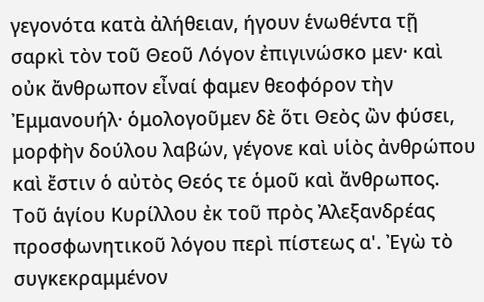γεγονότα κατὰ ἀλήθειαν, ήγουν ἑνωθέντα τῇ σαρκὶ τὸν τοῦ Θεοῦ Λόγον ἐπιγινώσκο μεν· καὶ οὐκ ἄνθρωπον εἶναί φαμεν θεοφόρον τὴν Ἐμμανουήλ· ὁμολογοῦμεν δὲ ὅτι Θεὸς ὢν φύσει, μορφὴν δούλου λαβών, γέγονε καὶ υἱὸς ἀνθρώπου καὶ ἔστιν ὁ αὐτὸς Θεός τε ὁμοῦ καὶ ἄνθρωπος. Τοῦ ἁγίου Κυρίλλου ἐκ τοῦ πρὸς Ἀλεξανδρέας προσφωνητικοῦ λόγου περὶ πίστεως α'. Ἐγὼ τὸ συγκεκραμμένον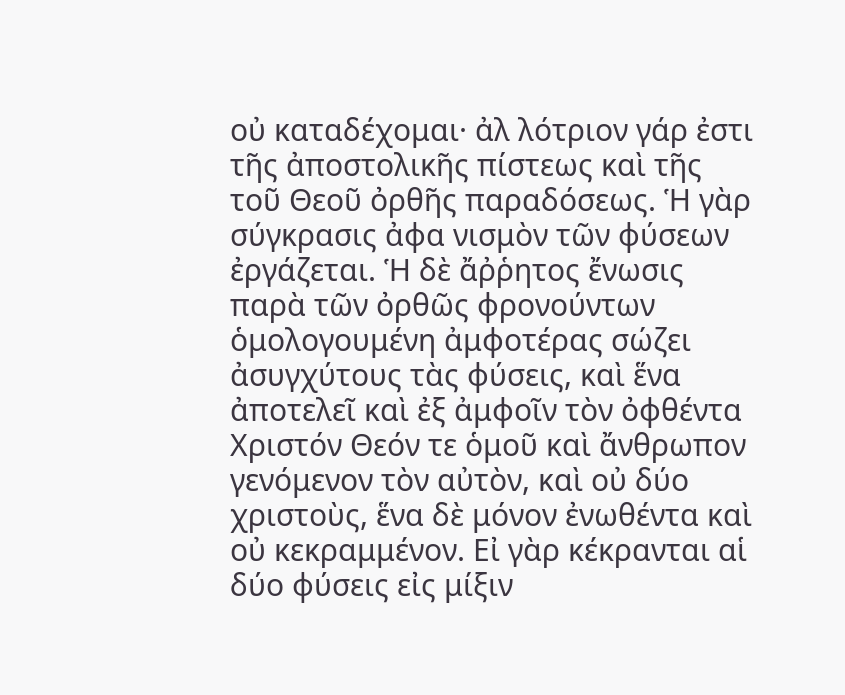οὐ καταδέχομαι· ἀλ λότριον γάρ ἐστι τῆς ἀποστολικῆς πίστεως καὶ τῆς τοῦ Θεοῦ ὀρθῆς παραδόσεως. Ἡ γὰρ σύγκρασις ἀφα νισμὸν τῶν φύσεων ἐργάζεται. Ἡ δὲ ἄῤῥητος ἔνωσις παρὰ τῶν ὀρθῶς φρονούντων ὁμολογουμένη ἀμφοτέρας σώζει ἀσυγχύτους τὰς φύσεις, καὶ ἕνα ἀποτελεῖ καὶ ἐξ ἀμφοῖν τὸν ὀφθέντα Χριστόν Θεόν τε ὁμοῦ καὶ ἄνθρωπον γενόμενον τὸν αὐτὸν, καὶ οὐ δύο χριστοὺς, ἕνα δὲ μόνον ἐνωθέντα καὶ οὐ κεκραμμένον. Εἰ γὰρ κέκρανται αἱ δύο φύσεις εἰς μίξιν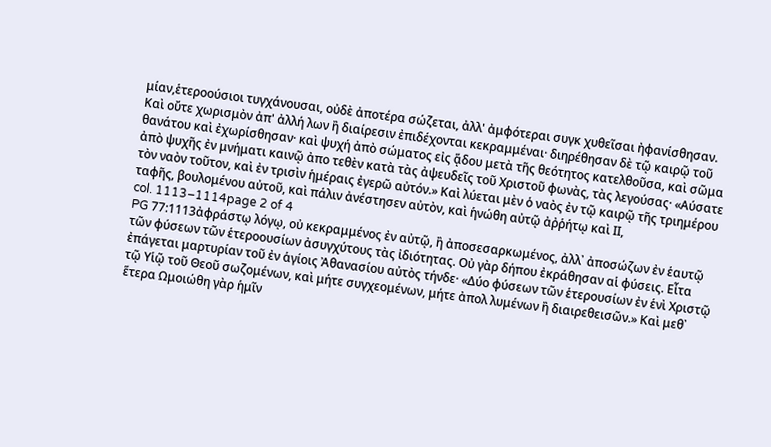μίαν,ἑτεροούσιοι τυγχάνουσαι, οὐδὲ ἀποτέρα σώζεται, ἀλλ' ἀμφότεραι συγκ χυθεῖσαι ἠφανίσθησαν. Καὶ οὔτε χωρισμὸν ἀπ' ἀλλή λων ἢ διαίρεσιν ἐπιδέχονται κεκραμμέναι· διηρέθησαν δὲ τῷ καιρῷ τοῦ θανάτου καὶ ἐχωρίσθησαν· καὶ ψυχή ἀπὸ σώματος εἰς ᾅδου μετὰ τῆς θεότητος κατελθοῦσα, καὶ σῶμα ἀπὸ ψυχῆς ἐν μνήματι καινῷ ἀπο τεθὲν κατὰ τὰς ἀψευδεῖς τοῦ Χριστοῦ φωνὰς, τὰς λεγούσας· «Αύσατε τὸν ναὸν τοῦτον, καὶ ἐν τρισὶν ἡμέραις ἐγερῶ αὐτόν.» Καὶ λύεται μὲν ὁ ναὸς ἐν τῷ καιρῷ τῆς τριημέρου ταφῆς, βουλομένου αὐτοῦ, καὶ πάλιν ἀνέστησεν αὐτὸν, καὶ ἡνώθη αὐτῷ ἀῤῥήτῳ καὶ ΙΙ,
col. 1113–1114page 2 of 4
PG 77:1113ἀφράστῳ λόγῳ, οὐ κεκραμμένος ἐν αὐτῷ, ἢ ἀποσεσαρκωμένος, ἀλλ᾽ ἀποσώζων ἐν ἑαυτῷ τῶν φύσεων τῶν ἑτεροουσίων ἀσυγχύτους τὰς ἰδιότητας. Οὐ γὰρ δήπου ἐκράθησαν αἱ φύσεις. Εἶτα ἐπάγεται μαρτυρίαν τοῦ ἐν ἁγίοις Ἀθανασίου αὐτὸς τήνδε· «Δύο φύσεων τῶν ἑτερουσίων ἐν ἑνὶ Χριστῷ τῷ Υἱῷ τοῦ Θεοῦ σωζομένων, καὶ μήτε συγχεομένων, μήτε ἀπολ λυμένων ἢ διαιρεθεισῶν.» Καὶ μεθ᾿ ἕτερα Ωμοιώθη γὰρ ἡμῖν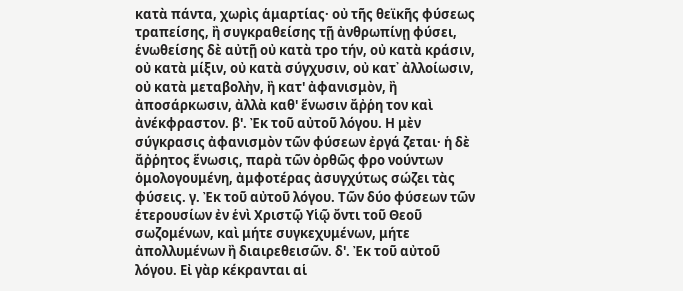κατὰ πάντα, χωρὶς ἁμαρτίας· οὐ τῆς θεϊκῆς φύσεως τραπείσης, ἢ συγκραθείσης τῇ ἀνθρωπίνῃ φύσει, ἑνωθείσης δὲ αὐτῇ οὐ κατὰ τρο τήν, οὐ κατὰ κράσιν, οὐ κατὰ μίξιν, οὐ κατὰ σύγχυσιν, οὐ κατ᾽ ἀλλοίωσιν, οὐ κατὰ μεταβολὴν, ἢ κατ' ἀφανισμὸν, ἢ ἀποσάρκωσιν, ἀλλὰ καθ' ἕνωσιν ἄῤῥη τον καὶ ἀνέκφραστον. β'. Ἐκ τοῦ αὐτοῦ λόγου. Η μὲν σύγκρασις ἀφανισμὸν τῶν φύσεων ἐργά ζεται· ἡ δὲ ἄῤῥητος ἕνωσις, παρὰ τῶν ὀρθῶς φρο νούντων ὁμολογουμένη, ἀμφοτέρας ἀσυγχύτως σώζει τὰς φύσεις. γ. Ἐκ τοῦ αὐτοῦ λόγου. Τῶν δύο φύσεων τῶν ἑτερουσίων ἐν ἑνὶ Χριστῷ Υἱῷ ὄντι τοῦ Θεοῦ σωζομένων, καὶ μήτε συγκεχυμένων, μήτε ἀπολλυμένων ἢ διαιρεθεισῶν. δ'. Ἐκ τοῦ αὐτοῦ λόγου. Εἰ γὰρ κέκρανται αἱ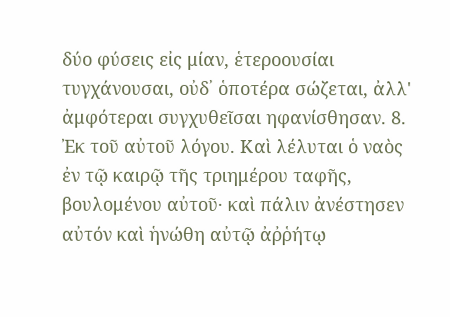δύο φύσεις εἰς μίαν, ἑτεροουσίαι τυγχάνουσαι, οὐδ᾽ ὁποτέρα σώζεται, ἀλλ' ἀμφότεραι συγχυθεῖσαι ηφανίσθησαν. 8. Ἐκ τοῦ αὐτοῦ λόγου. Καὶ λέλυται ὁ ναὸς ἐν τῷ καιρῷ τῆς τριημέρου ταφῆς, βουλομένου αὐτοῦ· καὶ πάλιν ἀνέστησεν αὐτόν καὶ ἡνώθη αὐτῷ ἀῤῥήτῳ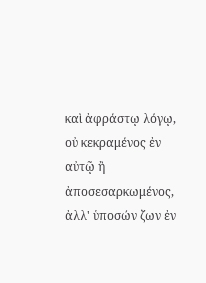καὶ ἀφράστῳ λόγῳ, οὐ κεκραμένος ἐν αὐτῷ ἢ ἀποσεσαρκωμένος, ἀλλ' ὑποσών ζων ἐν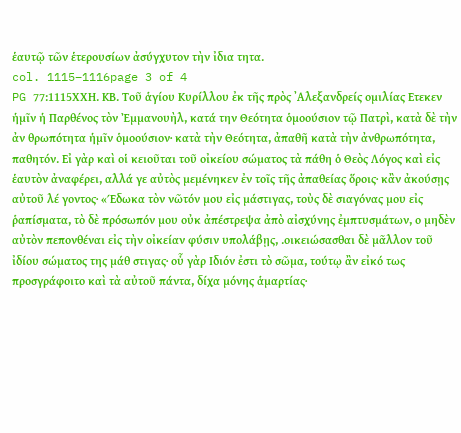ἑαυτῷ τῶν ἑτερουσίων ἀσύγχυτον τὴν ἰδια τητα.
col. 1115–1116page 3 of 4
PG 77:1115ΧΧΗ. ΚΒ. Τοῦ ἁγίου Κυρίλλου ἐκ τῆς πρὸς ᾿Αλεξανδρείς ομιλίας Ετεκεν ἡμῖν ἡ Παρθένος τὸν Ἐμμανουὴλ, κατά την Θεότητα ὁμοούσιον τῷ Πατρὶ, κατὰ δὲ τὴν ἀν θρωπότητα ἡμῖν ὁμοούσιον· κατὰ τὴν Θεότητα, ἀπαθῆ κατὰ τὴν ἀνθρωπότητα, παθητόν. Εἰ γὰρ καὶ οἱ κειοῦται τοῦ οἰκείου σώματος τὰ πάθη ὁ Θεὸς Λόγος καὶ εἰς ἑαυτὸν ἀναφέρει, αλλά γε αὐτὸς μεμένηκεν ἐν τοῖς τῆς ἀπαθείας ὅροις· κἂν ἀκούσῃς αὐτοῦ λέ γοντος· «Έδωκα τὸν νῶτόν μου εἰς μάστιγας, τοὺς δὲ σιαγόνας μου εἰς ῥαπίσματα, τὸ δὲ πρόσωπόν μου οὐκ ἀπέστρεψα ἀπὸ αἰσχύνης ἐμπτυσμάτων, ο μηδὲν αὐτὸν πεπονθέναι εἰς τὴν οἰκείαν φύσιν υπολάβῃς, .οικειώσασθαι δὲ μᾶλλον τοῦ ἰδίου σώματος της μάθ στιγας· οὗ γὰρ Ιδιόν ἐστι τὸ σῶμα, τούτῳ ἂν εἰκό τως προσγράφοιτο καὶ τὰ αὐτοῦ πάντα, δίχα μόνης ἁμαρτίας·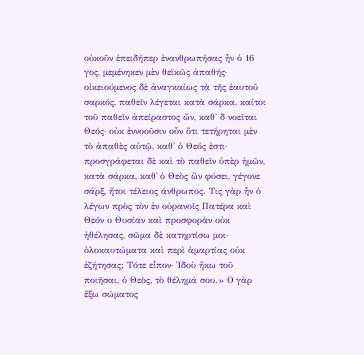οὐκοῦν ἐπειδήπερ ἐνανθρωπήσας ἦν ὁ 16 γος, μεμένηκεν μὲν θεϊκῶς ἀπαθής· οἰκειούμενος δὲ ἀναγκαίως τὰ τῆς ἑαυτοῦ σαρκός, παθεῖν λέγεται κατὰ σάρκα, καίτοι τοῦ παθεῖν ἀπείραστος ὤν, καθ' δ νοεῖται Θεός· οὐκ ἐννοοῦσιν οὖν ὅτι τετήρηται μὲν τὸ ἀπαθὲς αὐτῷ, καθ' ὁ Θεός ἐστι· προσγράφεται δὲ καὶ τὸ παθεῖν ὑπὲρ ἡμῶν, κατὰ σάρκα, καθ᾽ ὁ Θεὸς ὢν φύσει, γέγονε σάρξ, ἤτοι τέλειος άνθρωπος. Τις γὰρ ἦν ὁ λέγων πρὸς τὸν ἐν οὐρανοῖς Πατέρα καὶ Θεόν ο Θυσίαν καὶ προσφορὰν οὐκ ἠθέλησας, σῶμα δὲ κατηρτίσω μοι· ὁλοκαυτώματα καὶ περὶ ἁμαρτίας οὐκ ἐζήτησας; Τότε εἶπον· Ἰδοὺ ἤκω τοῦ ποιῆσαι, ὁ Θεὸς, τὸ θέλημά σου.» Ο γὰρ ἔξω σώματος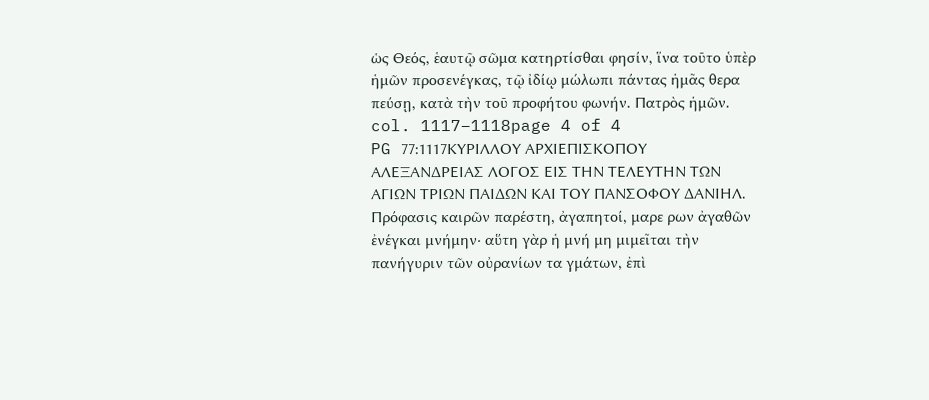ὡς Θεός, ἑαυτῷ σῶμα κατηρτίσθαι φησίν, ἵνα τοῦτο ὑπὲρ ἡμῶν προσενέγκας, τῷ ἰδίῳ μώλωπι πάντας ἡμᾶς θερα πεύσῃ, κατὰ τὴν τοῦ προφήτου φωνήν. Πατρὸς ἡμῶν.
col. 1117–1118page 4 of 4
PG 77:1117ΚΥΡΙΛΛΟΥ ΑΡΧΙΕΠΙΣΚΟΠΟΥ ΑΛΕΞΑΝΔΡΕΙΑΣ ΛΟΓΟΣ ΕΙΣ ΤΗΝ ΤΕΛΕΥΤΗΝ ΤΩΝ ΑΓΙΩΝ ΤΡΙΩΝ ΠΑΙΔΩΝ ΚΑΙ ΤΟΥ ΠΑΝΣΟΦΟΥ ΔΑΝΙΗΛ. Πρόφασις καιρῶν παρέστη, ἀγαπητοί, μαρε ρων ἀγαθῶν ἐνέγκαι μνήμην· αὕτη γὰρ ἡ μνή μη μιμεῖται τὴν πανήγυριν τῶν οὐρανίων τα γμάτων, ἐπὶ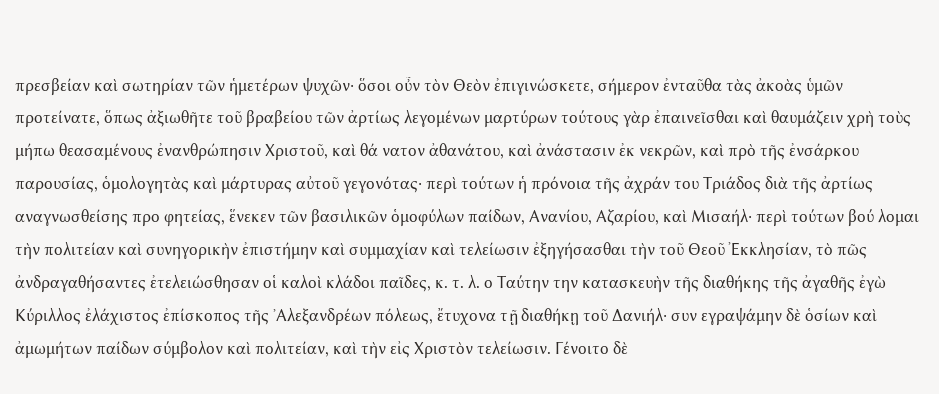πρεσβείαν καὶ σωτηρίαν τῶν ἡμετέρων ψυχῶν· ὅσοι οὖν τὸν Θεὸν ἐπιγινώσκετε, σήμερον ἐνταῦθα τὰς ἀκοὰς ὑμῶν προτείνατε, ὅπως ἀξιωθῆτε τοῦ βραβείου τῶν ἀρτίως λεγομένων μαρτύρων τούτους γὰρ ἐπαινεῖσθαι καὶ θαυμάζειν χρὴ τοὺς μήπω θεασαμένους ἐνανθρώπησιν Χριστοῦ, καὶ θά νατον ἀθανάτου, καὶ ἀνάστασιν ἐκ νεκρῶν, καὶ πρὸ τῆς ἐνσάρκου παρουσίας, ὁμολογητὰς καὶ μάρτυρας αὐτοῦ γεγονότας· περὶ τούτων ἡ πρόνοια τῆς ἀχράν του Τριάδος διὰ τῆς ἀρτίως αναγνωσθείσης προ φητείας, ἕνεκεν τῶν βασιλικῶν ὁμοφύλων παίδων, Ανανίου, Αζαρίου, καὶ Μισαήλ· περὶ τούτων βού λομαι τὴν πολιτείαν καὶ συνηγορικὴν ἐπιστήμην καὶ συμμαχίαν καὶ τελείωσιν ἐξηγήσασθαι τὴν τοῦ Θεοῦ Ἐκκλησίαν, τὸ πῶς ἀνδραγαθήσαντες ἐτελειώσθησαν οἱ καλοὶ κλάδοι παῖδες, κ. τ. λ. ο Ταύτην την κατασκευὴν τῆς διαθήκης τῆς ἀγαθῆς ἐγὼ Κύριλλος ἐλάχιστος ἐπίσκοπος τῆς ᾿Αλεξανδρέων πόλεως, ἔτυχονα τῇ διαθήκῃ τοῦ Δανιήλ· συν εγραψάμην δὲ ὁσίων καὶ ἀμωμήτων παίδων σύμβολον καὶ πολιτείαν, καὶ τὴν εἰς Χριστὸν τελείωσιν. Γένοιτο δὲ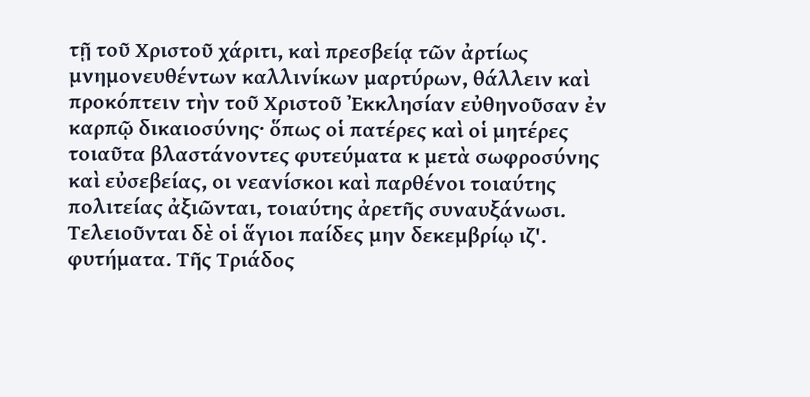τῇ τοῦ Χριστοῦ χάριτι, καὶ πρεσβείᾳ τῶν ἀρτίως μνημονευθέντων καλλινίκων μαρτύρων, θάλλειν καὶ προκόπτειν τὴν τοῦ Χριστοῦ Ἐκκλησίαν εὐθηνοῦσαν ἐν καρπῷ δικαιοσύνης· ὅπως οἱ πατέρες καὶ οἱ μητέρες τοιαῦτα βλαστάνοντες φυτεύματα κ μετὰ σωφροσύνης καὶ εὐσεβείας, οι νεανίσκοι καὶ παρθένοι τοιαύτης πολιτείας ἀξιῶνται, τοιαύτης ἀρετῆς συναυξάνωσι. Τελειοῦνται δὲ οἱ ἅγιοι παίδες μην δεκεμβρίῳ ιζ'. φυτήματα. Τῆς Τριάδος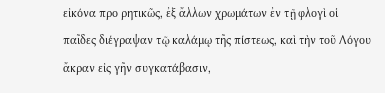εἰκόνα προ ρητικῶς, ἐξ ἄλλων χρωμάτων ἐν τῇ φλογὶ οἱ παῖδες διέγραψαν τῷ καλάμῳ τῆς πίστεως, καὶ τὴν τοῦ Λόγου ἄκραν εἰς γῆν συγκατάβασιν,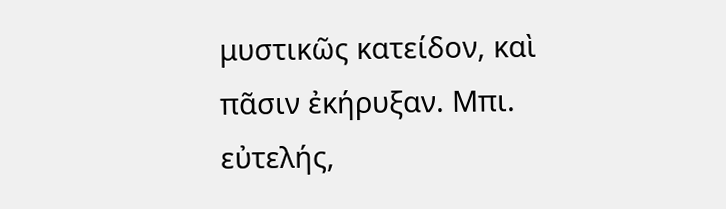μυστικῶς κατείδον, καὶ πᾶσιν ἐκήρυξαν. Μπι. εὐτελής,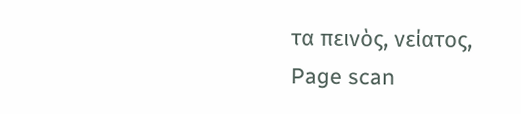τα πεινὸς, νείατος,
Page scan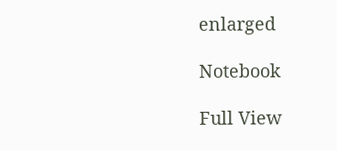enlarged

Notebook

Full View